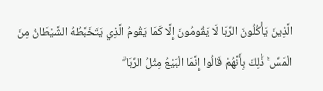الَّذِينَ يَأْكُلُونَ الرِّبَا لَا يَقُومُونَ إِلَّا كَمَا يَقُومُ الَّذِي يَتَخَبَّطُهُ الشَّيْطَانُ مِنَ الْمَسِّ ۚ ذَٰلِكَ بِأَنَّهُمْ قَالُوا إِنَّمَا الْبَيْعُ مِثْلُ الرِّبَا ۗ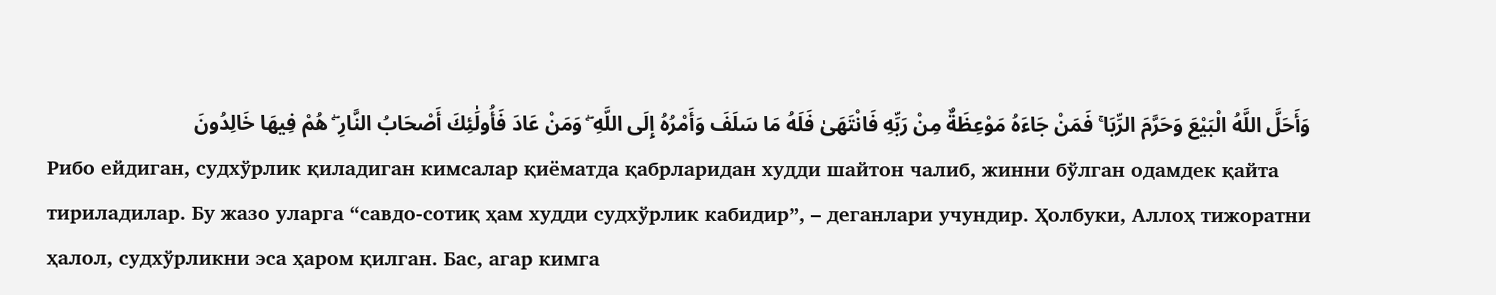وَأَحَلَّ اللَّهُ الْبَيْعَ وَحَرَّمَ الرِّبَا ۚ فَمَنْ جَاءَهُ مَوْعِظَةٌ مِنْ رَبِّهِ فَانْتَهَىٰ فَلَهُ مَا سَلَفَ وَأَمْرُهُ إِلَى اللَّهِ ۖ وَمَنْ عَادَ فَأُولَٰئِكَ أَصْحَابُ النَّارِ ۖ هُمْ فِيهَا خَالِدُونَ
Рибо ейдиган, судхўрлик қиладиган кимсалар қиёматда қабрларидан худди шайтон чалиб, жинни бўлган одамдек қайта тириладилар. Бу жазо уларга “савдо-сотиқ ҳам худди судхўрлик кабидир”, – деганлари учундир. Ҳолбуки, Аллоҳ тижоратни ҳалол, судхўрликни эса ҳаром қилган. Бас, агар кимга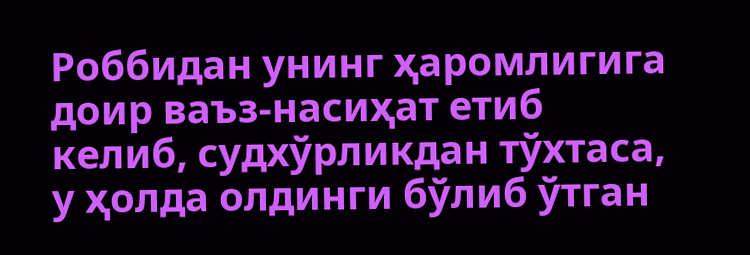Роббидан унинг ҳаромлигига доир ваъз-насиҳат етиб келиб, судхўрликдан тўхтаса, у ҳолда олдинги бўлиб ўтган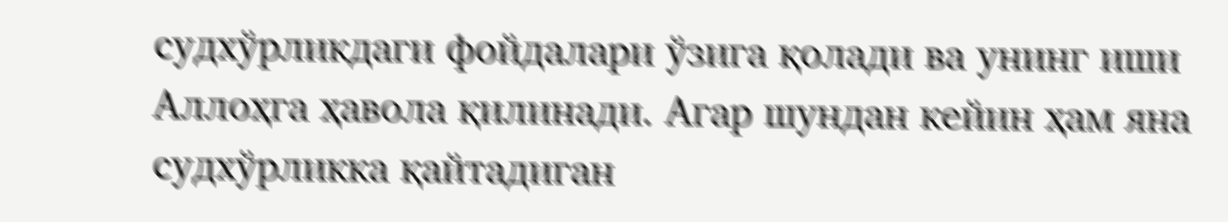судхўрликдаги фойдалари ўзига қолади ва унинг иши Аллоҳга ҳавола қилинади. Агар шундан кейин ҳам яна судхўрликка қайтадиган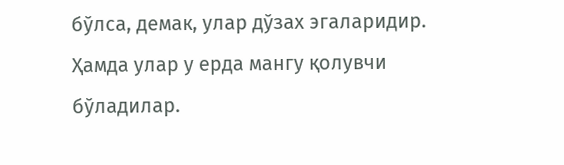бўлса, демак, улар дўзах эгаларидир. Ҳамда улар у ерда мангу қолувчи бўладилар.